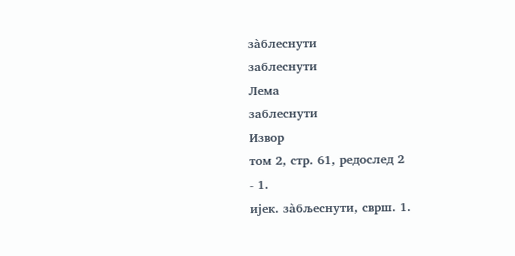за̀блеснути
заблеснути
Лема
заблеснути
Извор
том 2, стр. 61, редослед 2
- 1.
ијек. за̀бљеснути, сврш. 1.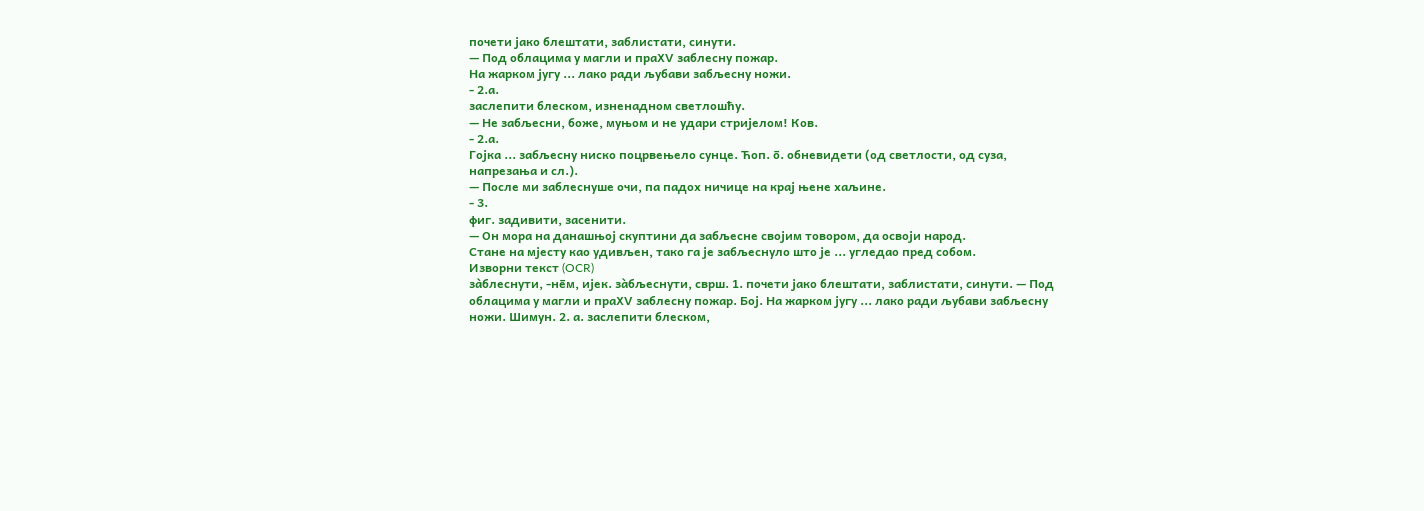почети јако блештати, заблистати, синути.
— Под облацима у магли и праХV заблесну пожар.
На жарком југу ... лако ради љубави забљесну ножи.
- 2.а.
заслепити блеском, изненадном светлошћу.
— Не забљесни, боже, муњом и не удари стријелом! Ков.
- 2.а.
Гојка ... забљесну ниско поцрвењело сунце. Ћоп. о̄. обневидети (од светлости, од суза, напрезања и сл.).
— После ми заблеснуше очи, па падох ничице на крај њене хаљине.
- 3.
фиг. задивити, засенити.
— Он мора на данашњој скуптини да забљесне својим товором, да освоји народ.
Стане на мјесту као удивљен, тако га је забљеснуло што је ... угледао пред собом.
Изворни текст (OCR)
за̀блеснути, -не̄м, ијек. за̀бљеснути, сврш. 1. почети јако блештати, заблистати, синути. — Под облацима у магли и праХV заблесну пожар. Бој. На жарком југу ... лако ради љубави забљесну ножи. Шимун. 2. а. заслепити блеском,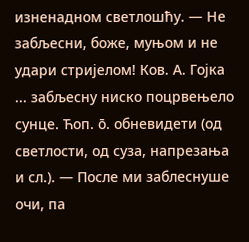изненадном светлошћу. — Не забљесни, боже, муњом и не удари стријелом! Ков. А. Гојка ... забљесну ниско поцрвењело сунце. Ћоп. о̄. обневидети (од светлости, од суза, напрезања и сл.). — После ми заблеснуше очи, па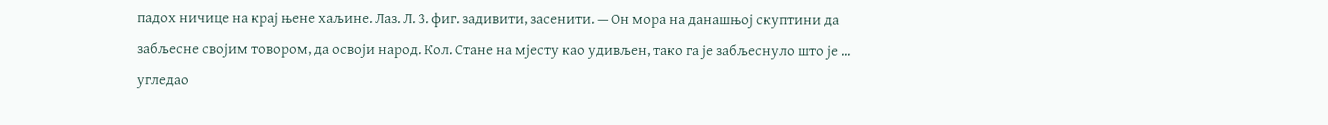падох ничице на крај њене хаљине. Лаз. Л. 3. фиг. задивити, засенити. — Он мора на данашњој скуптини да забљесне својим товором, да освоји народ. Кол. Стане на мјесту као удивљен, тако га је забљеснуло што је ... угледао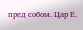пред собом. Цар Е.